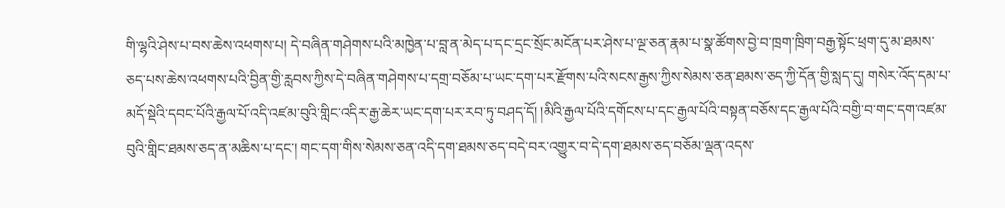གི་ལྷའི་ཤེས་པ་བས་ཆེས་འཕགས་པ། དེ་བཞིན་གཤེགས་པའི་མཁྱེན་པ་བླ་ན་མེད་པ་དང་དྲང་སྲོང་མངོན་པར་ཤེས་པ་ལྔ་ཅན་རྣམ་པ་སྣ་ཚོགས་བྱེ་བ་ཁྲག་ཁྲིག་བརྒྱ་སྟོང་ཕྲག་དུ་མ་ཐམས་ཅད་པས་ཆེས་འཕགས་པའི་བྱིན་གྱི་རླབས་ཀྱིས་དེ་བཞིན་གཤེགས་པ་དགྲ་བཅོམ་པ་ཡང་དག་པར་རྫོགས་པའི་སངས་རྒྱས་ཀྱིས་སེམས་ཅན་ཐམས་ཅད་ཀྱི་དོན་གྱི་སླད་དུ། གསེར་འོད་དམ་པ་མདོ་སྡེའི་དབང་པོའི་རྒྱལ་པོ་འདི་འཛམ་བུའི་གླིང་འདིར་རྒྱ་ཆེར་ཡང་དག་པར་རབ་ཏུ་བཤད་དོ། །མིའི་རྒྱལ་པོའི་དགོངས་པ་དང་རྒྱལ་པོའི་བསྟན་བཅོས་དང་རྒྱལ་པོའི་བགྱི་བ་གང་དག་འཛམ་བུའི་གླིང་ཐམས་ཅད་ན་མཆིས་པ་དང་། གང་དག་གིས་སེམས་ཅན་འདི་དག་ཐམས་ཅད་བདེ་བར་འགྱུར་བ་དེ་དག་ཐམས་ཅད་བཅོམ་ལྡན་འདས་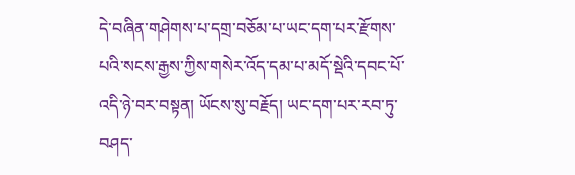དེ་བཞིན་གཤེགས་པ་དགྲ་བཅོམ་པ་ཡང་དག་པར་རྫོགས་པའི་སངས་རྒྱས་ཀྱིས་གསེར་འོད་དམ་པ་མདོ་སྡེའི་དབང་པོ་འདི་ཉེ་བར་བསྟན། ཡོངས་སུ་བརྗོད། ཡང་དག་པར་རབ་ཏུ་བཤད་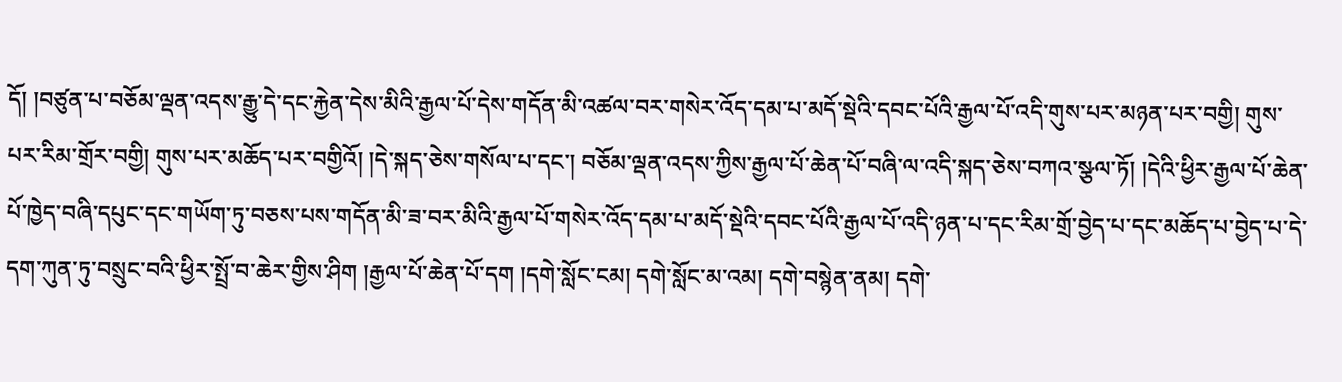དོ། །བཙུན་པ་བཅོམ་ལྡན་འདས་རྒྱུ་དེ་དང་རྐྱེན་དེས་མིའི་རྒྱལ་པོ་དེས་གདོན་མི་འཚལ་བར་གསེར་འོད་དམ་པ་མདོ་སྡེའི་དབང་པོའི་རྒྱལ་པོ་འདི་གུས་པར་མཉན་པར་བགྱི། གུས་པར་རིམ་གྲོར་བགྱི། གུས་པར་མཆོད་པར་བགྱིའོ། །དེ་སྐད་ཅེས་གསོལ་པ་དང་། བཅོམ་ལྡན་འདས་ཀྱིས་རྒྱལ་པོ་ཆེན་པོ་བཞི་ལ་འདི་སྐད་ཅེས་བཀའ་སྩལ་ཏོ། །དེའི་ཕྱིར་རྒྱལ་པོ་ཆེན་པོ་ཁྱེད་བཞི་དཔུང་དང་གཡོག་ཏུ་བཅས་པས་གདོན་མི་ཟ་བར་མིའི་རྒྱལ་པོ་གསེར་འོད་དམ་པ་མདོ་སྡེའི་དབང་པོའི་རྒྱལ་པོ་འདི་ཉན་པ་དང་རིམ་གྲོ་བྱེད་པ་དང་མཆོད་པ་བྱེད་པ་དེ་དག་ཀུན་ཏུ་བསྲུང་བའི་ཕྱིར་སྤྲོ་བ་ཆེར་གྱིས་ཤིག །རྒྱལ་པོ་ཆེན་པོ་དག །དགེ་སློང་ངམ། དགེ་སློང་མ་འམ། དགེ་བསྙེན་ནམ། དགེ་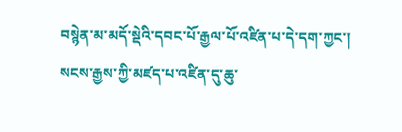བསྙེན་མ་མདོ་སྡེའི་དབང་པོ་རྒྱལ་པོ་འཛིན་པ་དེ་དག་ཀྱང་། སངས་རྒྱས་ཀྱི་མཛད་པ་འཛིན་དུ་ཆུ་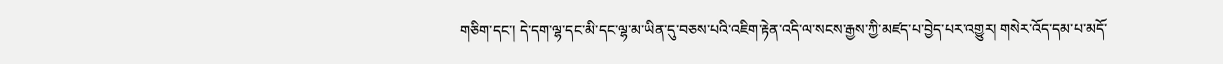གཅིག་དང་། དེ་དག་ལྷ་དང་མི་དང་ལྷ་མ་ཡིན་དུ་བཅས་པའི་འཇིག་རྟེན་འདི་ལ་སངས་རྒྱས་ཀྱི་མཛད་པ་བྱེད་པར་འགྱུར། གསེར་འོད་དམ་པ་མདོ་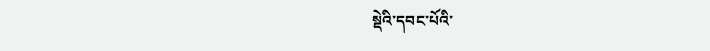སྡེའི་དབང་པོའི་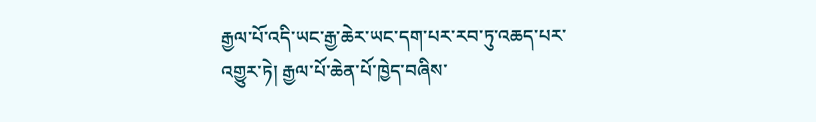རྒྱལ་པོ་འདི་ཡང་རྒྱ་ཆེར་ཡང་དག་པར་རབ་ཏུ་འཆད་པར་འགྱུར་ཏེ། རྒྱལ་པོ་ཆེན་པོ་ཁྱེད་བཞིས་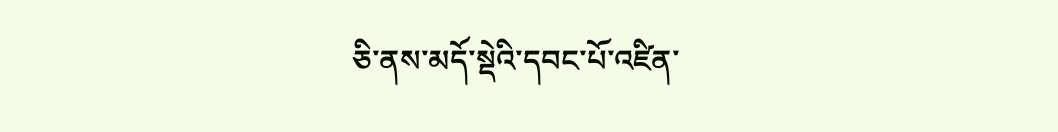ཅི་ནས་མདོ་སྡེའི་དབང་པོ་འཛིན་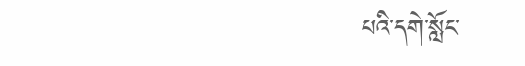པའི་དགེ་སློང་